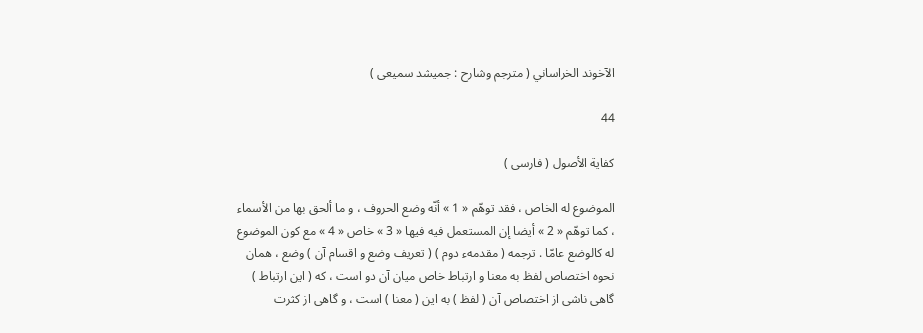الآخوند الخراساني ( مترجم وشارح : جميشد سميعى )

44

كفاية الأصول ( فارسى )

الموضوع له الخاص ، فقد توهّم « 1 » أنّه وضع الحروف ، و ما ألحق بها من الأسماء ، كما توهّم « 2 » أيضا إن المستعمل فيه فيها « 3 » خاص « 4 » مع كون الموضوع له كالوضع عامّا . ترجمه ( مقدمهء دوم ) ( تعريف وضع و اقسام آن ) وضع ، همان نحوه اختصاص لفظ به معنا و ارتباط خاص ميان آن دو است ، كه ( اين ارتباط ) گاهى ناشى از اختصاص آن ( لفظ ) به اين ( معنا ) است ، و گاهى از كثرت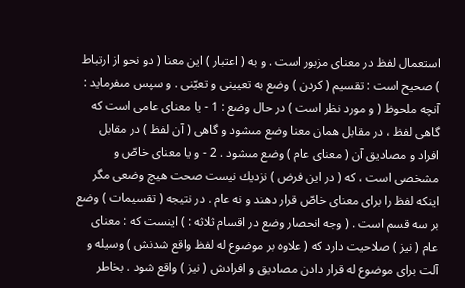استعمال لفظ در معناى مزبور است . و به ( اعتبار ) اين معنا ( دو نحو از ارتباط ) صحيح است : تقسيم ( كردن ) وضع به تعيينى و تعيّنى . و سپس مىفرمايد : آنچه ملحوظ ( و مورد نظر است ) در حال وضع : 1 - يا معناى عامى است كه گاهى لفظ ، در مقابل همان معنا وضع مىشود و گاهى ( آن لفظ ) در مقابل افراد و مصاديق آن ( معناى عام ) وضع مىشود . 2 - و يا معناى خاصّ و مشخصى است ، كه ( در اين فرض ) نزديك نيست صحت هيچ وضعى مگر اينكه لفظ را براى معناى خاصّ قرار دهند و نه عام . در نتيجه ( تقسيمات ) وضع بر سه قسم است . ( وجه انحصار وضع در اقسام ثلاثه : ) اينست كه : معناى عام ( نيز ) صلاحيت دارد كه ( علاوه بر موضوع له لفظ واقع شدنش ) وسيله و آلت براى موضوع له قرار دادن مصاديق و افرادش ( نيز ) واقع شود . بخاطر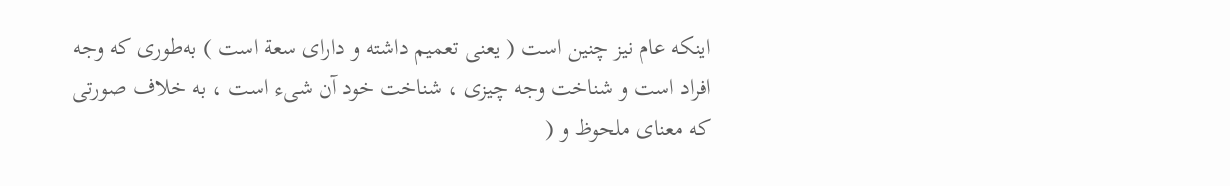اينكه عام نيز چنين است ( يعنى تعميم داشته و داراى سعة است ) به‌طورى كه وجه افراد است و شناخت وجه چيزى ، شناخت خود آن شىء است ، به خلاف صورتى كه معناى ملحوظ و (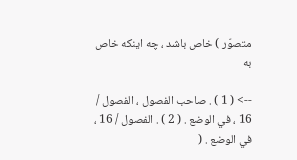متصوّر ) خاص باشد ، چه اينكه خاص به

--> ( 1 ) . صاحب الفصول ، الفصول / 16 ، في الوضع . ( 2 ) . الفصول / 16 ، في الوضع . (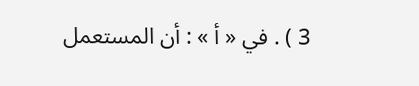3 ) . في « أ » : أن المستعمل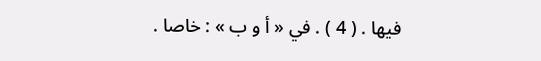فيها . ( 4 ) . في « أ و ب » : خاصا .